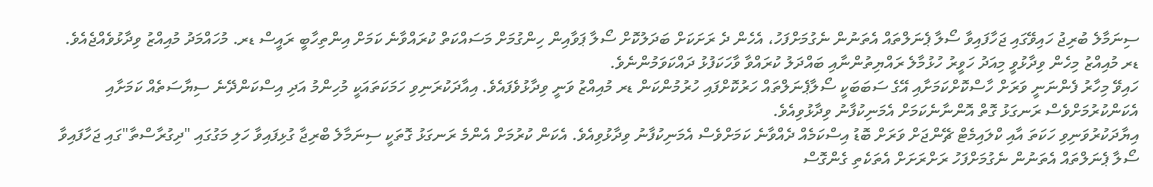ސިނަމާލެ ބުރިޖު ހައިވޭގައި ޖަހާފައިވާ ސޯލާ ޕެނަލްތައް އެތަނުން ނެގުމަށްފަހު، އެހެން ދެ ރަށަކަށް ބަދަލުކޮށް ސޯލާ ޕަވާއިން ހިންގުމަށް މަސައްކަތް ކުރައްވާނެ ކަމަށް އިންތިހާބީ ރައީސް ޑރ. މުހައްމަދު މުއިއްޒު ވިދާޅުވެއްޖެއެވެ.
ޑރ މުއިއްޒު މިހެން ވިދާޅުވީ މިއަދު ހަވީރު ހުޅުމާލެ ރައްޔިތުންނާއި ބައްދަލު ކުރައްވާ ވާހަކަފުޅު ދައްކަވަމުންނެވެ.
ހައިވޭ މިހާރު ފެންނަނީ ވަރަށް ހާސްކޮށްކަމަށާއި އޭގެ ސަބަބަކީ ސޯލާޕެނަލްތައް ހަރުކޮށްފައި ހުރުމުންކަން ޑރ މުއިއްޒު ވަނީ ވިދާޅުވެފައެވެ. އިއާދަކުރަނިވި ހަމަކަތައަކީ މުހިންމު އަދި އިސްކަންދޭނެ ސިޔާސަތެއް ކަމަށާއި އެކަންކުރުމަށްވެސް ރަނގަޅު ގޮތް އޮންނާނެކަމަށް އެމަނިކުފާނު ވިދާޅުވިއެވެ.
އިޔާދަކުރުވަނިވި ހަކަތަ އާއި ކްލައިމެޓް ޗޭންޖަށް ވަރަށް ބޮޑު އިސްކަމެއް ދެއްވާނެ ކަމަށްވެސް އެމަނިކުފާނު ވިދާޅުވިއެވެ. އެކަން ކުރުމަށް އެންމެ ރަނގަޅު ގޮތަކީ ސިނަމާލެ ބްރިޖާ ގުޅިފައިވާ ހަލި މަގުގައި "ދިގުރާސްތާ"ގައި ޖަހާފައިވާ ސޯލާ ޕެނަލްތައް އެތަނުން ނެގުމަށްފަހު ރަށްރަށަށް އެތަކެތި ގެންގޮސް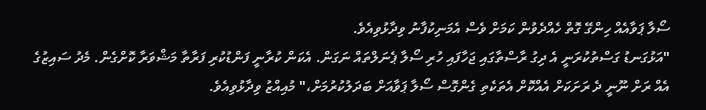ސޯލާ ޕަވާއެއް ހިންގޭ ގޮތް ހެއްދެވުން ކަމަށް ވެސް އެމަނިކުފާނު ވިދާޅުވިއެވެ.
"އަޅުގަނޑު ގަސްތުކުރަނީ އެ ދިގު ރާސްތާގައި ޖަހާފައި ހުރި ސޯލާ ޕެނަލްތައް ނަގަން. އެކަން ކުރާނީ ފަންޑުކުރި ފަރާތާ މަޝްވަރާ ކޮށްގެން. މެދު ސައިޒުގެ އެއް ރަށް ނޫނީ ދެ ރަށަކަށް އެއްކޮށް އެތަކެތި ގެންގޮސް ސޯލާ ޕަވާއަށް ބަދަލުކުރުމަށް،" މުއިއްޒު ވިދާޅުވިއެވެ.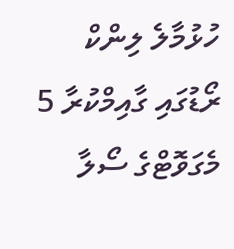ހުޅުމާލެ ލިންކް ރޯޑުގައި ގާއިމްކުރާ 5 މެގަވޮޓްގެ ސޯލާ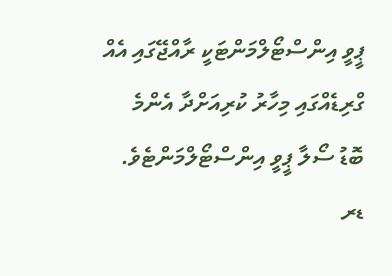ޕީވީ އިންސްޓޯލްމަންޓަކީ ރާއްޖޭގައި އެއް ގްރިޑެއްގައި މިހާރު ކުރިއަށްދާ އެންމެ ބޮޑު ސޯލާ ޕީވީ އިންސްޓޯލްމަންޓެވެ. ޑރ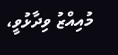މުއިއްޒު ވިދާޅުވީ،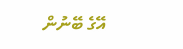އޭގެ ބޭނުން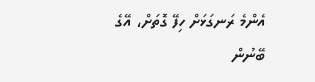އެންމެ ރަނގަޅަށް ހިފޭ ގޮތަށް، އޭގެ ބޭނުން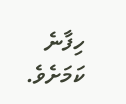ހިފާނެ ކަމަށެވެ.